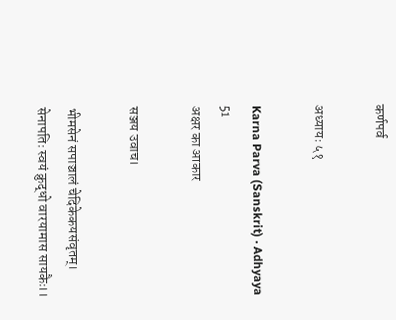कर्णपर्व

अध्यायः ५१

Karna Parva (Sanskrit) · Adhyaya 51
अक्षर का आकार

सञ्जय उवाच।

भीमसेनं सपाञ्चालं चेदिकेकयसंवृतम्।
सेनापतिः स्वयं क्रुद्धो वारयामास सायकैः।।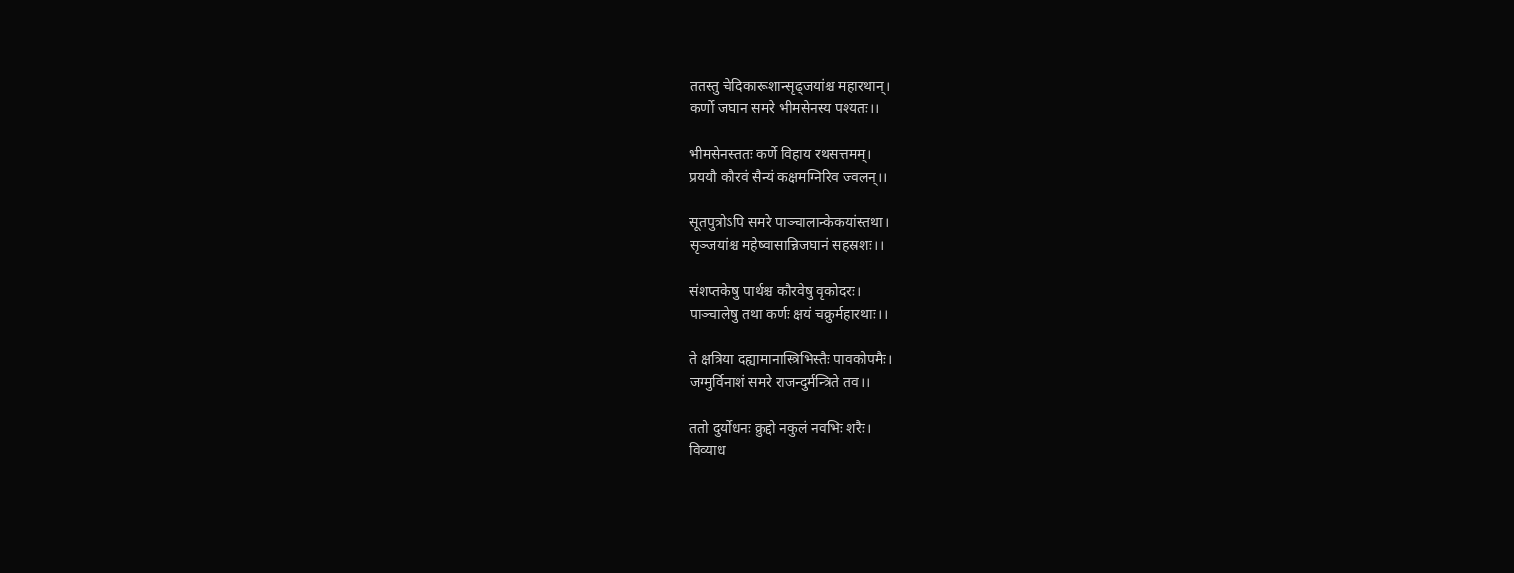ततस्तु चेदिकारूशान्सृढ्जयांश्च महारथान्।
कर्णो जघान समरे भीमसेनस्य पश्यतः।।

भीमसेनस्ततः कर्णे विहाय रथसत्तमम्।
प्रययौ कौरवं सैन्यं कक्षमग्निरिव ज्वलन्।।

सूतपुत्रोऽपि समरे पाञ्चालान्केकयांस्तथा।
सृञ्जयांश्च महेष्वासान्निजघानं सहस्रशः।।

संशप्तकेषु पार्थश्च कौरवेषु वृकोदरः।
पाञ्चालेषु तथा कर्णः क्षयं चक्रुर्महारथाः।।

ते क्षत्रिया दह्यामानास्त्रिभिस्तैः पावकोपमैः।
जग्मुर्विनाशं समरे राजन्दुर्मन्त्रिते तव।।

ततो दुर्योधनः क्रुद्दो नकुलं नवभिः शरैः।
विव्याध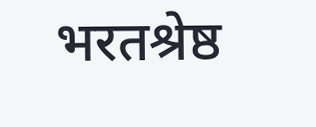भरतश्रेष्ठ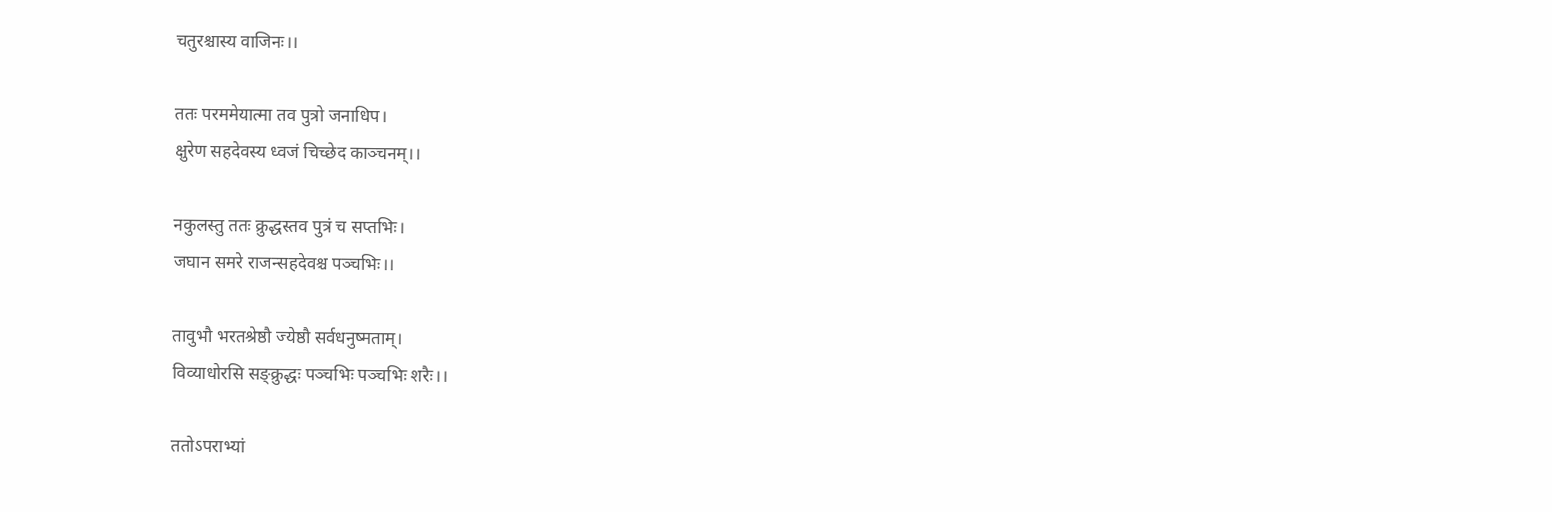चतुरश्चास्य वाजिनः।।

ततः परममेयात्मा तव पुत्रो जनाधिप।
क्षुरेण सहदेवस्य ध्वजं चिच्छेद काञ्चनम्।।

नकुलस्तु ततः क्रुद्धस्तव पुत्रं च सप्तभिः।
जघान समरे राजन्सहदेवश्च पञ्चभिः।।

तावुभौ भरतश्रेष्ठौ ज्येष्ठौ सर्वधनुष्मताम्।
विव्याधोरसि सङ्क्रुद्धः पञ्चभिः पञ्चभिः शरैः।।

ततोऽपराभ्यां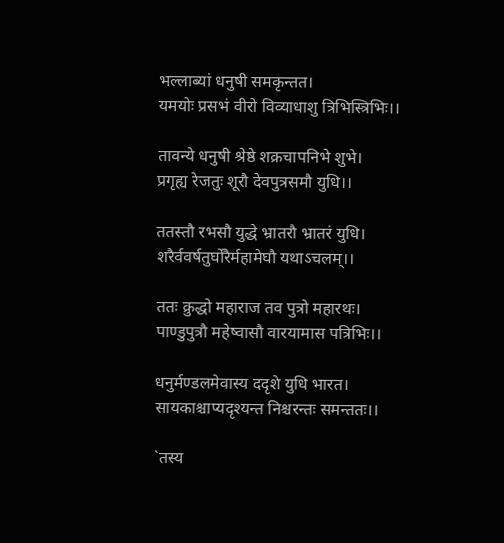भल्लाब्यां धनुषी समकृन्तत।
यमयोः प्रसभं वीरो विव्याधाशु त्रिभिस्त्रिभिः।।

तावन्ये धनुषी श्रेष्ठे शक्रचापनिभे शुभे।
प्रगृह्य रेजतुः शूरौ देवपुत्रसमौ युधि।।

ततस्तौ रभसौ युद्धे भ्रातरौ भ्रातरं युधि।
शरैर्ववर्षतुर्घोरैर्महामेघौ यथाऽचलम्।।

ततः क्रुद्धो महाराज तव पुत्रो महारथः।
पाण्‍डुपुत्रौ महेष्वासौ वारयामास पत्रिभिः।।

धनुर्मण्डलमेवास्य ददृशे युधि भारत।
सायकाश्चाप्यदृश्यन्त निश्चरन्तः समन्ततः।।

`तस्य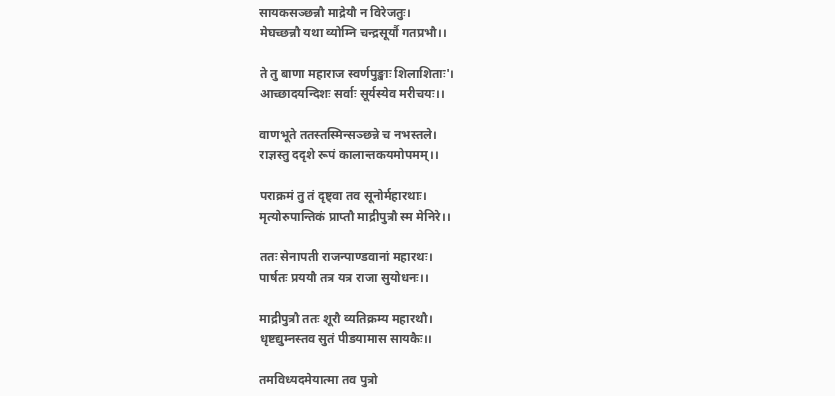सायकसञ्छन्नौ माद्रेयौ न विरेजतुः।
मेघच्छन्नौ यथा व्योम्नि चन्द्रसूर्यौ गतप्रभौ।।

ते तु बाणा महाराज स्वर्णपुङ्खाः शिलाशिताः'।
आच्छादयन्दिशः सर्वाः सूर्यस्येव मरीचयः।।

वाणभूते ततस्तस्मिन्सञ्छन्ने च नभस्तले।
राज्ञस्तु ददृशे रूपं कालान्तकयमोपमम्।।

पराक्रमं तु तं दृष्ट्वा तव सूनोर्महारथाः।
मृत्योरुपान्तिकं प्राप्तौ माद्रीपुत्रौ स्म मेनिरे।।

ततः सेनापती राजन्पाण्डवानां महारथः।
पार्षतः प्रययौ तत्र यत्र राजा सुयोधनः।।

माद्रीपुत्रौ ततः शूरौ व्यतिक्रम्य महारथौ।
धृष्टद्युम्नस्तव सुतं पीडयामास सायकैः।।

तमविध्यदमेयात्मा तव पुत्रो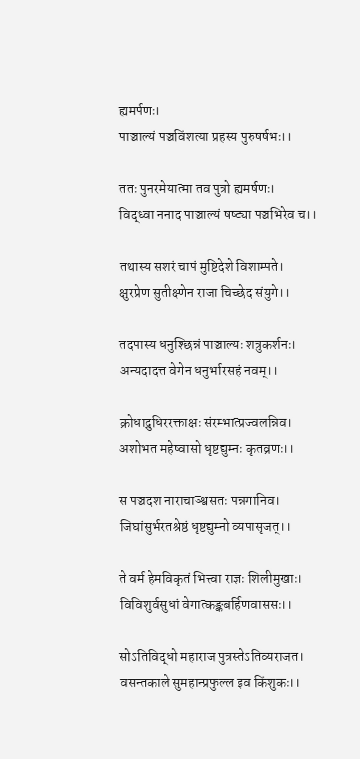ह्यमर्पणः।
पाञ्चाल्यं पञ्चविंशत्या प्रहस्य पुरुषर्षभः।।

ततः पुनरमेयात्मा तव पुत्रो ह्यमर्षणः।
विद्ध्वा ननाद पाञ्चाल्यं षष्ट्या पञ्चभिरेव च।।

तथास्य सशरं चापं मुष्टिदेशे विशाम्पते।
क्षुरप्रेण सुतीक्ष्णेन राजा चिच्छेद संयुगे।।

तदपास्य धनुश्छिन्नं पाञ्चाल्यः शत्रुकर्शनः।
अन्यदादत्त वेगेन धनुर्भारसहं नवम्।।

क्रोधाद्रुधिररक्ताक्षः संरम्भात्प्रज्वलन्निव।
अशोभत महेष्वासो धृष्टद्युम्नः कृतव्रणः।।

स पञ्चदश नाराचाञ्श्वसतः पन्नगानिव।
जिघांसुर्भरतश्रेष्ठं धृष्टद्युम्नो व्यपासृजत्।।

ते वर्म हेमविकृतं भित्त्वा राज्ञः शिलीमुखाः।
विविशुर्वसुधां वेगात्कङ्कबर्हिणवाससः।।

सोऽतिविद्धो महाराज पुत्रस्तेऽतिव्यराजत।
वसन्तकाले सुमहान्प्रफुल्ल इव किंशुकः।।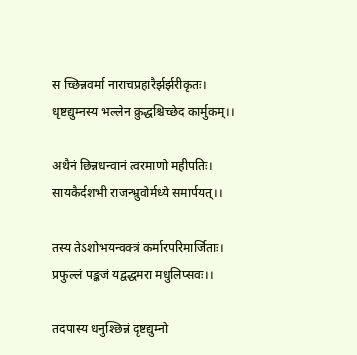स च्छिन्नवर्मा नाराचप्रहारैर्झर्झरीकृतः।
धृष्टद्युम्नस्य भल्लेन क्रुद्धश्चिच्छेद कार्मुकम्।।

अथैनं छिन्नधन्वानं त्वरमाणो महीपतिः।
सायकैर्दशभी राजन्भ्रुवोर्मध्ये समार्पयत्।।

तस्य तेऽशोभयन्वक्त्रं कर्मारपरिमार्जिताः।
प्रफुल्लं पङ्कजं यद्वद्धमरा मधुलिप्सवः।।

तदपास्य धनुश्छिन्नं दृष्टद्युम्नो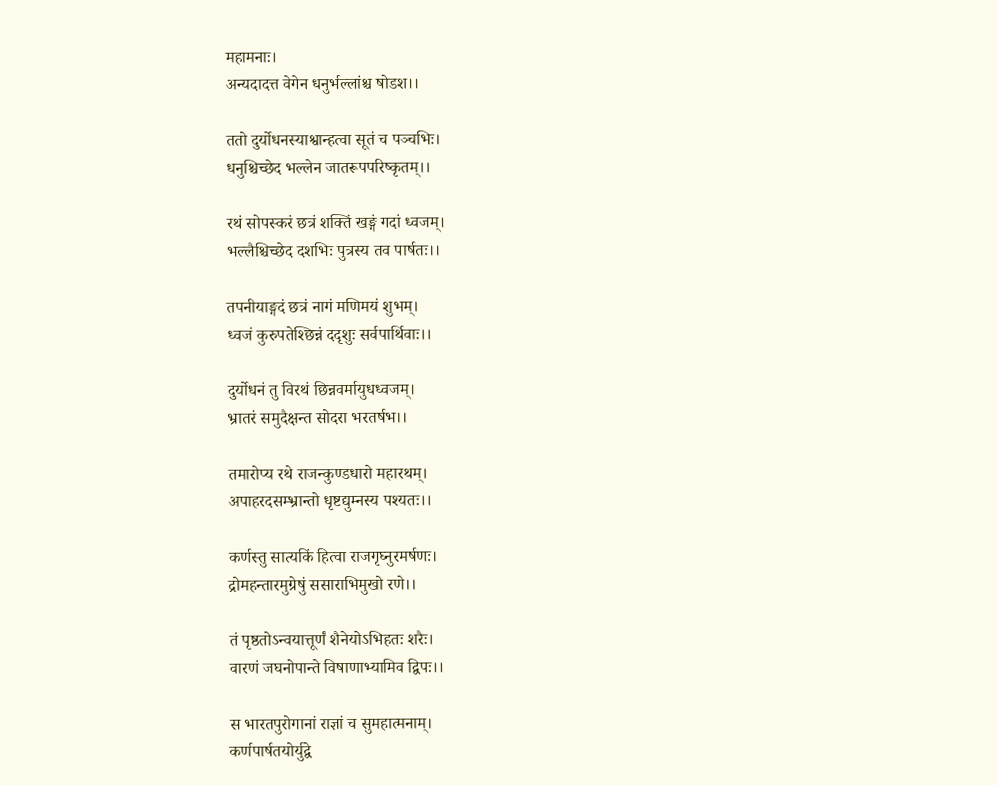महामनाः।
अन्यदादत्त वेगेन धनुर्भल्लांश्च षोडश।।

ततो दुर्योधनस्याश्वान्हत्वा सूतं च पञ्चभिः।
धनुश्चिच्छेद भल्लेन जातरूपपरिष्कृतम्।।

रथं सोपस्करं छत्रं शक्तिं खङ्गं गदां ध्वजम्।
भल्लैश्चिच्छेद दशभिः पुत्रस्य तव पार्षतः।।

तपनीयाङ्गदं छत्रं नागं मणिमयं शुभम्।
ध्वजं कुरुपतेश्छिन्नं ददृशुः सर्वपार्थिवाः।।

दुर्योधनं तु विरथं छिन्नवर्मायुधध्वजम्।
भ्रातरं समुदैक्षन्त सोदरा भरतर्षभ।।

तमारोप्य रथे राजन्कुण्डधारो महारथम्।
अपाहरदसम्भ्रान्तो धृष्टद्युम्नस्य पश्यतः।।

कर्णस्तु सात्यकिं हित्वा राजगृघ्नुरमर्षणः।
द्रोमहन्तारमुग्रेषुं ससाराभिमुखो रणे।।

तं पृष्ठतोऽन्वयात्तूर्णं शैनेयोऽभिहतः शरैः।
वारणं जघनोपान्ते विषाणाभ्यामिव द्विपः।।

स भारतपुरोगानां राज्ञां च सुमहात्मनाम्।
कर्णपार्षतयोर्युद्वे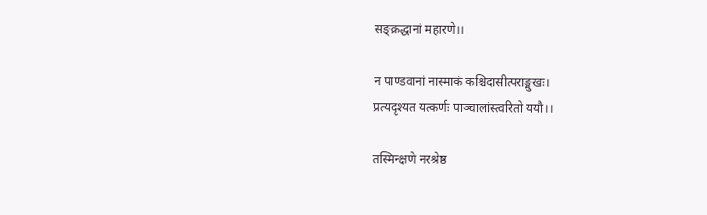सङ्क्रद्धानां महारणे।।

न पाण्डवानां नास्माकं कश्चिदासीत्पराङ्मुखः।
प्रत्यदृश्यत यत्कर्णः पाञ्चालांस्त्वरितो ययौ।।

तस्मिन्क्षणे नरश्रेष्ठ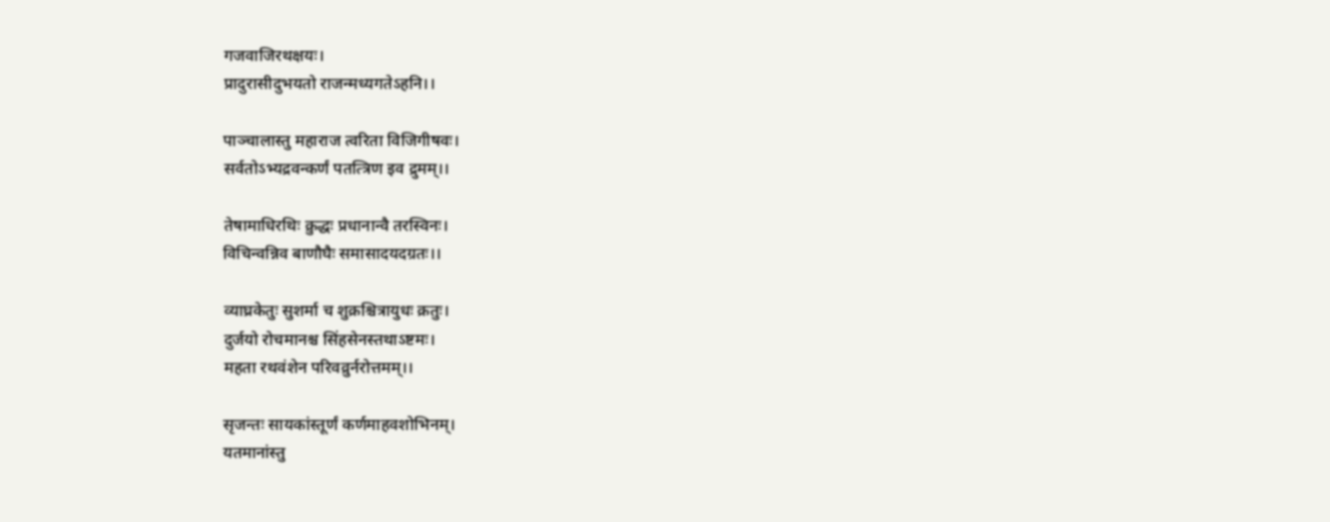गजवाजिरथक्षयः।
प्रादुरासीदुभयतो राजन्मध्यगतेऽहनि।।

पाञ्चालास्तु महाराज त्वरिता विजिगीषवः।
सर्वतोऽभ्यद्रवन्कर्णं पतत्त्रिण इव द्रुमम्।।

तेषामाधिरथिः क्रुद्धः प्रधानान्वै तरस्विनः।
विचिन्वन्निव बाणौघैः समासादयदग्रतः।।

व्याघ्रकेतुः सुशर्मा च शुक्रश्चित्रायुधः क्रतुः।
दुर्जयो रोचमानश्च सिंहसेनस्तथाऽष्टमः।
महता रथवंशेन परिवव्रुर्नरोत्तमम्।।

सृजन्तः सायकांस्तूर्णं कर्णमाहवशोभिनम्।
यतमानांस्तु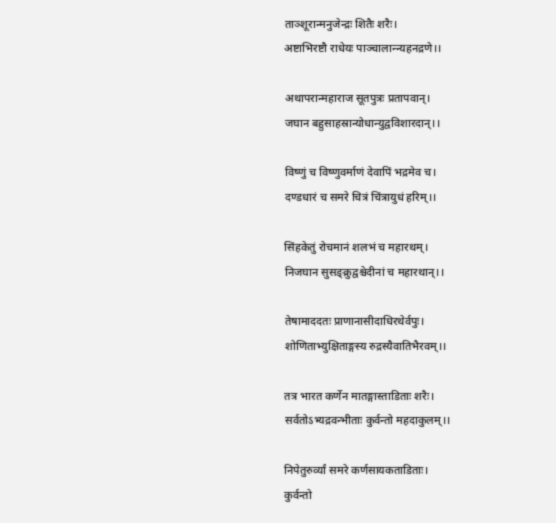ताञ्शूरान्मनुजेन्द्रः शितैः शरैः।
अष्टाभिरष्टौ राधेयः पाञ्चालान्न्यहनद्रणे।।

अथापरान्महाराज सूतपुत्रः प्रतापवान्।
जघान बहुसाहस्रान्योधान्युद्वविशारदान्।।

विष्णुं च विष्णुवर्माणं देवापिं भद्रमेव च।
दण्डधारं च समरे चित्रं चिंत्रायुधं हरिम्।।

सिंहकेतुं रोचमानं शलभं च महारथम्।
निजघान सुसङ्क्रुद्वश्चेदीनां च महारथान्।।

तेषामाददतः प्राणानासीदाधिरथेर्वपुः।
शोणिताभ्युक्षिताङ्गस्य रुद्रस्यैवातिभैरवम्।।

तत्र भारत कर्णेन मातङ्गास्ताडिताः शरैः।
सर्वतोऽभ्यद्रवन्भीताः कुर्वन्तो महदाकुलम्।।

निपेतुरुर्व्यां समरे कर्णसायकताडिताः।
कुर्वन्तो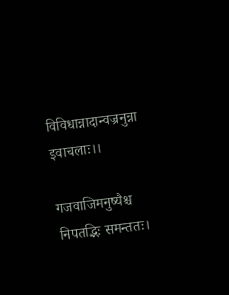विविधान्नादान्वज्रनुन्ना इवाचलाः।।

गजवाजिमनुष्यैश्च निपतद्भिः समन्ततः।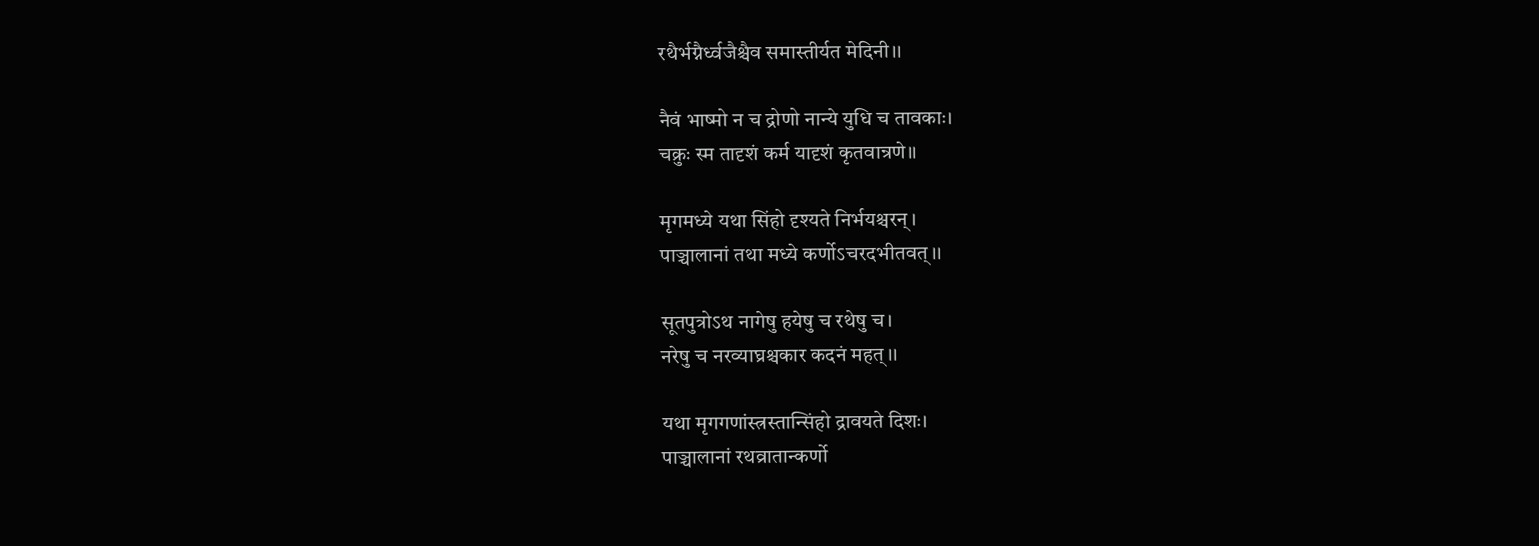रथैर्भग्नैर्ध्वजैश्चैव समास्तीर्यत मेदिनी।।

नैवं भाष्मो न च द्रोणो नान्ये युधि च तावकाः।
चक्रुः स्म तादृशं कर्म यादृशं कृतवान्रणे।।

मृगमध्ये यथा सिंहो दृश्यते निर्भयश्चरन्।
पाञ्चालानां तथा मध्ये कर्णोऽचरदभीतवत्।।

सूतपुत्रोऽथ नागेषु हयेषु च रथेषु च।
नरेषु च नरव्याघ्रश्चकार कदनं महत्।।

यथा मृगगणांस्त्रस्तान्सिंहो द्रावयते दिशः।
पाञ्चालानां रथव्रातान्कर्णो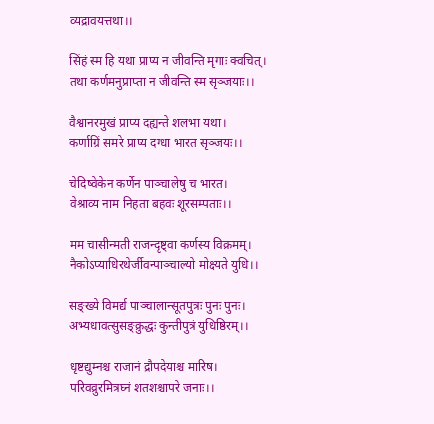व्यद्रावयत्तथा।।

सिंहं स्म हि यथा प्राप्य न जीवन्ति मृगाः क्वचित्।
तथा कर्णमनुप्राप्ता न जीवन्ति स्म सृञ्जयाः।।

वैश्वानरमुखं प्राप्य दह्यन्ते शलभा यथा।
कर्णाग्रिं समरे प्राप्य दग्धा भारत सृञ्जयः।।

चेदिष्वेकेन कर्णेन पाञ्चालेषु च भारत।
वेश्राव्य नाम निहता बहवः शूरसम्पताः।।

मम चासीन्मती राजन्दृष्ट्वा कर्णस्य विक्रमम्।
नैकोऽप्याधिरथेर्जीवन्पाञ्चाल्यो मोक्ष्यते युधि।।

सङ्ख्ये विमर्द्य पाञ्चालान्सूतपुत्रः पुनः पुनः।
अभ्यधावत्सुसङ्क्रुद्धः कुन्तीपुत्रं युधिष्ठिरम्।।

धृष्टद्युम्नश्च राजानं द्रौपदेयाश्च मारिष।
परिवव्रुरमित्रघ्नं शतशश्चापरे जनाः।।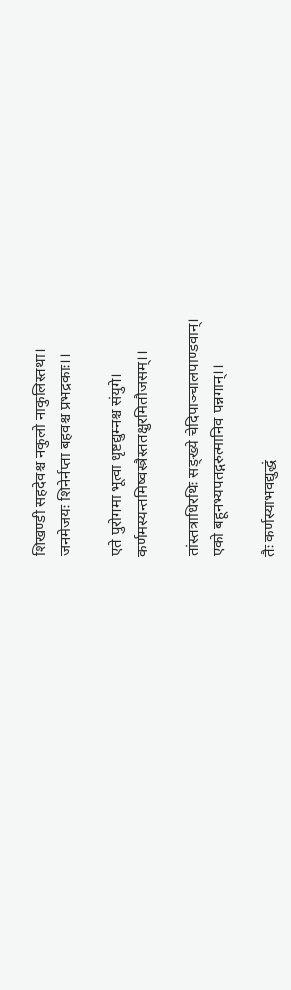शिखण्डी सहदेवश्च नकुलो नाकुलिस्तथा।
जनमेजयः शिनेर्नप्ता बहवश्च प्रभद्रकाः।।

एते पुरोगमा भूत्वा धृष्टद्युम्नश्च संयुगे।
कर्णमस्यन्तमिष्वस्त्रैस्ततक्षुरमितौजसम्।।

तांस्तत्राधिरथिः सङ्ख्ये चेदिपाञ्चालपाण्डवान्।
एको बहूनभ्यपतद्गरुत्मानिव पन्नगान्।।

तैः कर्णस्याभवद्युद्धं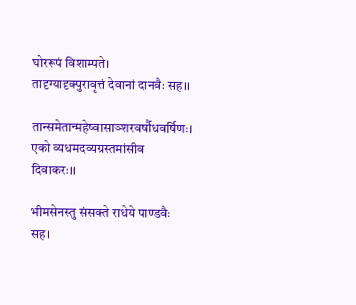घोररूपं विशाम्पते।
तादृग्यादृक्पुरावृत्तं देवानां दानवैः सह।।

तान्समेतान्महेष्वासाञ्शरवर्षौधवर्षिणः।
एको व्यधमदव्यग्रस्तमांसीव दिवाकरः।।

भीमसेनस्तु संसक्ते राधेये पाण्डवैः सह।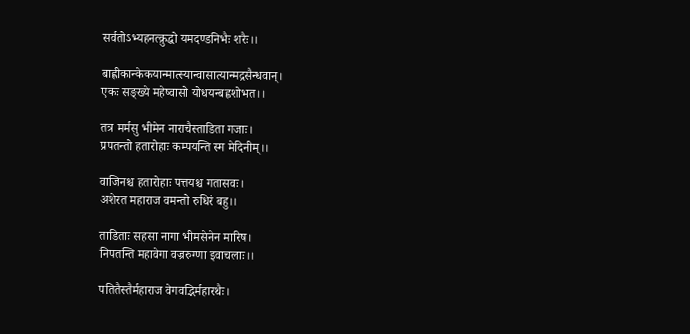सर्वतोऽभ्यहनत्क्रुद्धो यमदण्डनिभैः शरैः।।

बाह्लीकान्केकयान्मात्स्यान्वासात्यान्मद्रसैन्धवान्।
एकः सङ्ख्ये महेष्वासो योधयन्बह्वशोभत।।

तत्र मर्मसु भीमेन नाराचैस्ताडिता गजाः।
प्रपतन्तो हतारोहाः कम्पयन्ति स्म मेदिनीम्।।

वाजिनश्च हतारोहाः पत्तयश्च गतासवः।
अशेरत महाराज वमन्तो रुधिरं बहु।।

ताडिताः सहसा नागा भीमसेनेन मारिष।
निपतन्ति महावेगा वज्ररुग्णा इवाचलाः।।

पतितैस्तैर्महाराज वेगवद्भिर्महारथैः।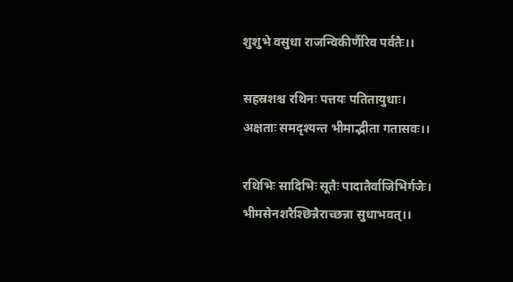शुशुभे वसुधा राजन्विकीर्णैरिव पर्वतैः।।

सहस्रशश्च रथिनः पत्तयः पतितायुधाः।
अक्षताः समदृश्यन्त भीमाद्भीता गतासवः।।

रथिभिः सादिभिः सूतैः पादातैर्वाजिभिर्गजैः।
भीमसेनशरैश्छिन्नैराच्छन्ना सुधाभवत्।।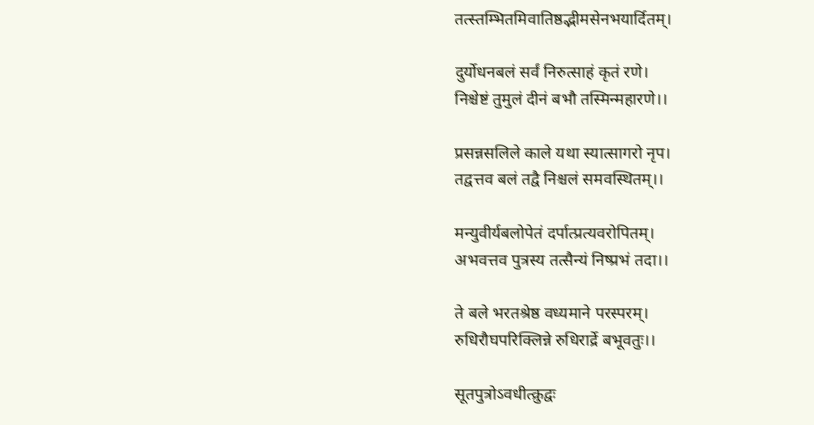तत्स्तम्भितमिवातिष्ठद्भीमसेनभयार्दितम्।

दुर्योधनबलं सर्वं निरुत्साहं कृतं रणे।
निश्चेष्टं तुमुलं दीनं बभौ तस्मिन्महारणे।।

प्रसन्नसलिले काले यथा स्यात्सागरो नृप।
तद्वत्तव बलं तद्वै निश्चलं समवस्थितम्।।

मन्युवीर्यबलोपेतं दर्पात्प्रत्यवरोपितम्।
अभवत्तव पुत्रस्य तत्सैन्यं निष्प्रभं तदा।।

ते बले भरतश्रेष्ठ वध्यमाने परस्परम्।
रुधिरौघपरिक्लिन्ने रुधिरार्द्रे बभूवतुः।।

सूतपुत्रोऽवधीत्क्रुद्वः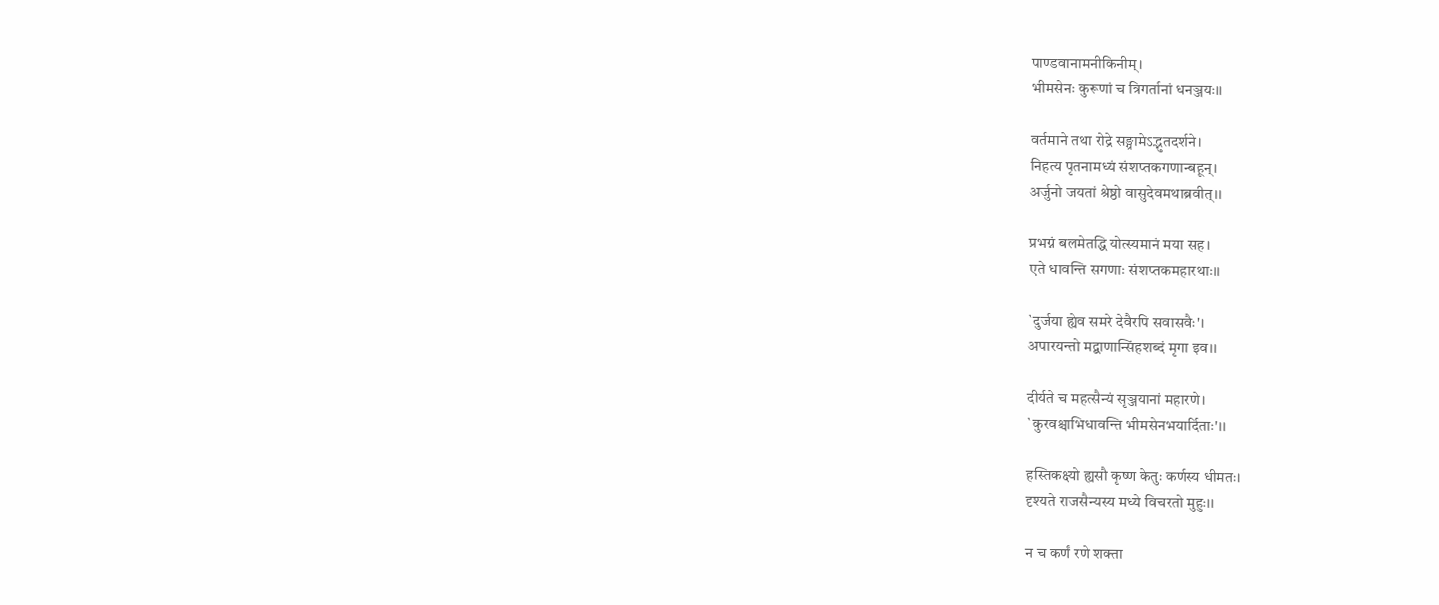पाण्डवानामनीकिनीम्।
भीमसेनः कुरूणां च त्रिगर्तानां धनञ्जयः।।

वर्तमाने तथा रोद्रे सङ्ग्रामेऽद्भुतदर्शने।
निहत्य पृतनामध्यं संशप्तकगणान्बहून्।
अर्जुनो जयतां श्रेष्ठो वासुदेवमथाब्रवीत्।।

प्रभग्नं बलमेतद्धि योत्स्यमानं मया सह।
एते धावन्ति सगणाः संशप्तकमहारथाः।।

`दुर्जया ह्येव समरे देवैरपि सवासवैः'।
अपारयन्तो मद्बाणान्सिंहशब्दं मृगा इव।।

दीर्यते च महत्सैन्यं सृञ्जयानां महारणे।
`कुरवश्चाभिधावन्ति भीमसेनभयार्दिताः'।।

हस्तिकक्ष्यो ह्यसौ कृष्ण केतुः कर्णस्य धीमतः।
दृश्यते राजसैन्यस्य मध्ये विचरतो मुहुः।।

न च कर्णं रणे शक्ता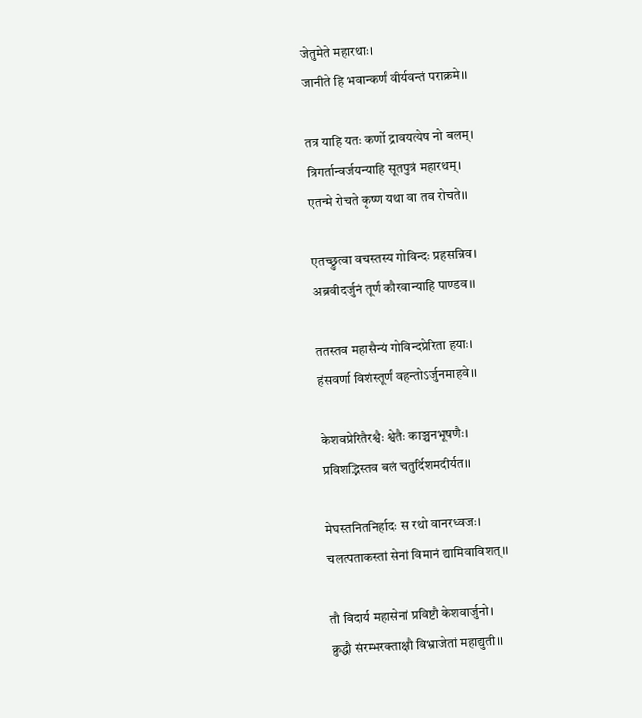जेतुमेते महारथाः।
जानीते हि भवान्कर्णं वीर्यवन्तं पराक्रमे।।

तत्र याहि यतः कर्णो द्रावयत्येष नो बलम्।
त्रिगर्तान्वर्जयन्याहि सूतपुत्रं महारथम्।
एतन्मे रोचते कृष्ण यथा वा तव रोचते।।

एतच्छ्रुत्वा वचस्तस्य गोविन्दः प्रहसन्निव।
अब्रवीदर्जुनं तूर्णं कौरवान्याहि पाण्डव।।

ततस्तव महासैन्यं गोविन्दप्रेरिता हयाः।
हंसवर्णा विशंस्तूर्णं वहन्तोऽर्जुनमाहवे।।

केशवप्रेरितैरश्वैः श्वेतैः काञ्चनभूषणैः।
प्रविशद्भिस्तव बलं चतुर्दिशमदीर्यत।।

मेघस्तनितनिर्हादः स रथो वानरध्वजः।
चलत्पताकस्तां सेनां विमानं द्यामिवाविशत्।।

तौ विदार्य महासेनां प्रविष्टौ केशवार्जुनो।
क्रुद्धौ संरम्भरक्ताक्षौ विभ्राजेतां महाद्युती।।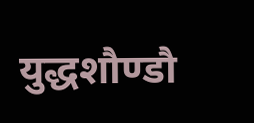युद्धशौण्डौ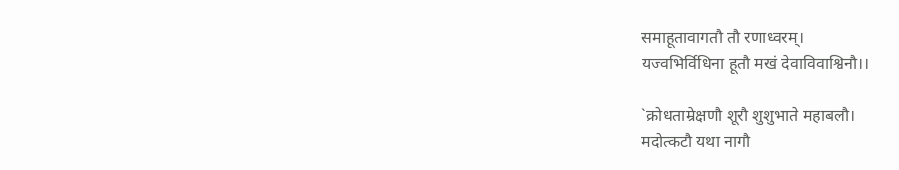समाहूतावागतौ तौ रणाध्वरम्।
यज्वभिर्विधिना हूतौ मखं देवाविवाश्विनौ।।

`क्रोधताम्रेक्षणौ शूरौ शुशुभाते महाबलौ।
मदोत्कटौ यथा नागौ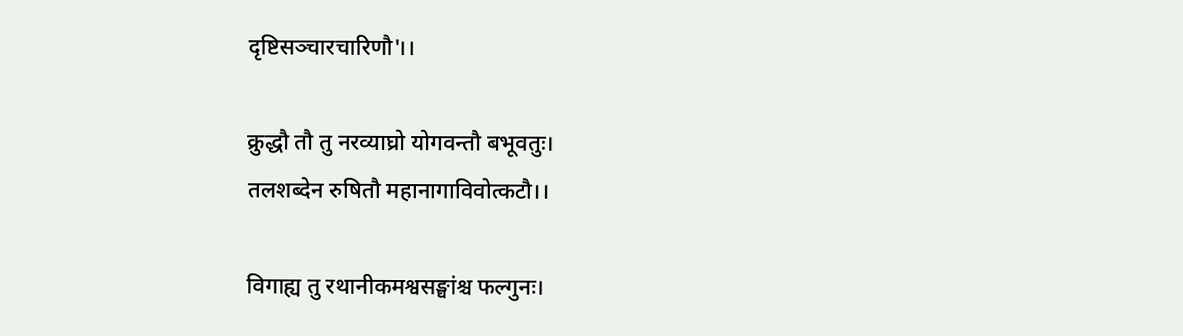दृष्टिसञ्चारचारिणौ'।।

क्रुद्धौ तौ तु नरव्याघ्रो योगवन्तौ बभूवतुः।
तलशब्देन रुषितौ महानागाविवोत्कटौ।।

विगाह्य तु रथानीकमश्वसङ्घांश्च फल्गुनः।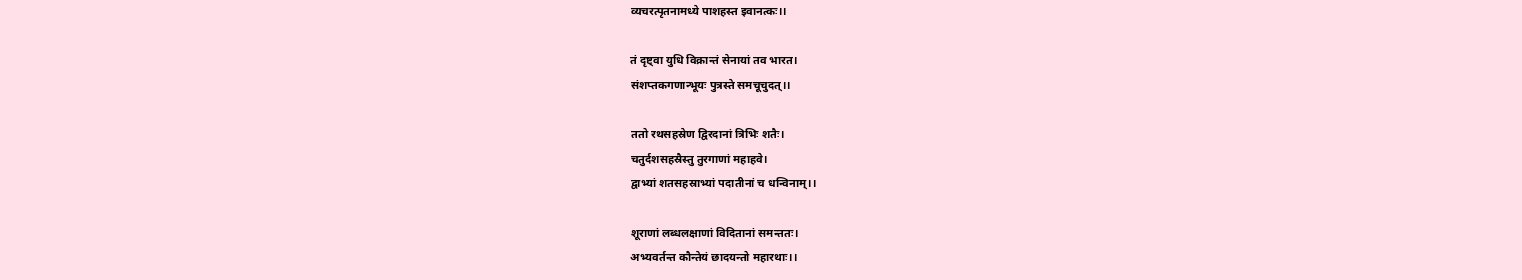व्यचरत्पृतनामध्ये पाशहस्त इवानत्कः।।

तं दृष्ट्वा युधि विक्रान्तं सेनायां तव भारत।
संशप्तकगणान्भूयः पुत्रस्ते समचूचुदत्।।

ततो रथसहस्रेण द्विरदानां त्रिभिः शतैः।
चतुर्दशसहस्रैस्तु तुरगाणां महाहवे।
द्वाभ्यां शतसहस्राभ्यां पदातीनां च धन्विनाम्।।

शूराणां लब्धलक्षाणां विदितानां समन्ततः।
अभ्यवर्तन्त कौन्तेयं छादयन्तो महारथाः।।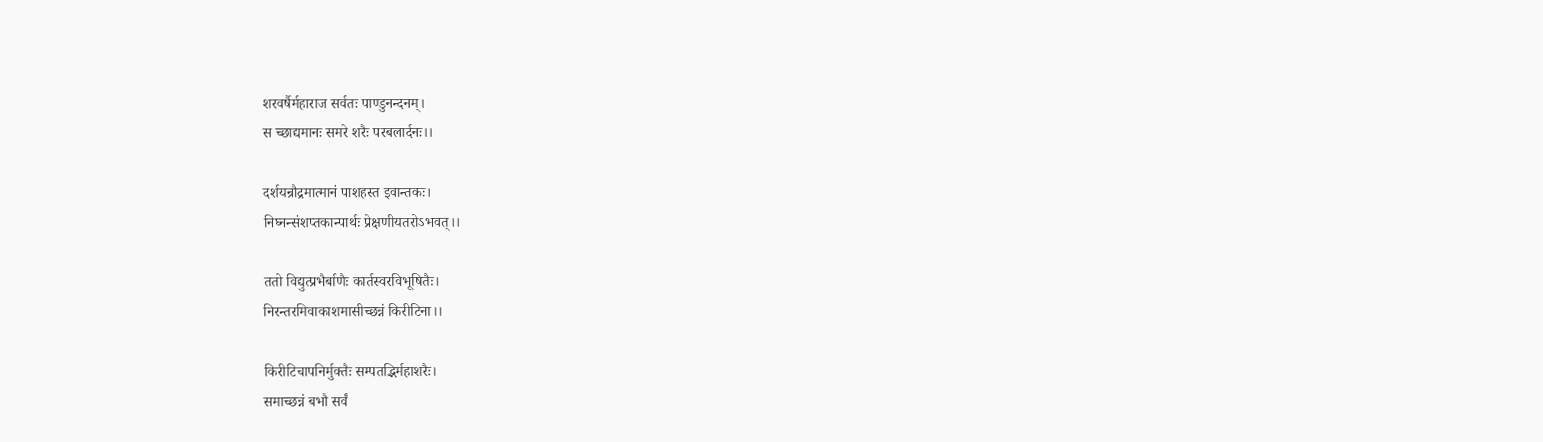शरवर्षैर्महाराज सर्वतः पाण्डुनन्दनम्।
स च्छाद्यमानः समरे शरैः परबलार्दनः।।

दर्शयन्रौद्रमात्मानं पाशहस्त इवान्तकः।
निघ्नन्संशप्तकान्पार्थः प्रेक्षणीयतरोऽभवत्।।

ततो विद्युत्प्रभैर्बाणैः कार्तस्वरविभूषितैः।
निरन्तरमिवाकाशमासीच्छन्नं किरीटिना।।

किरीटिचापनिर्मुक्तैः सम्पतद्भिर्महाशरैः।
समाच्छन्नं बभौ सर्वं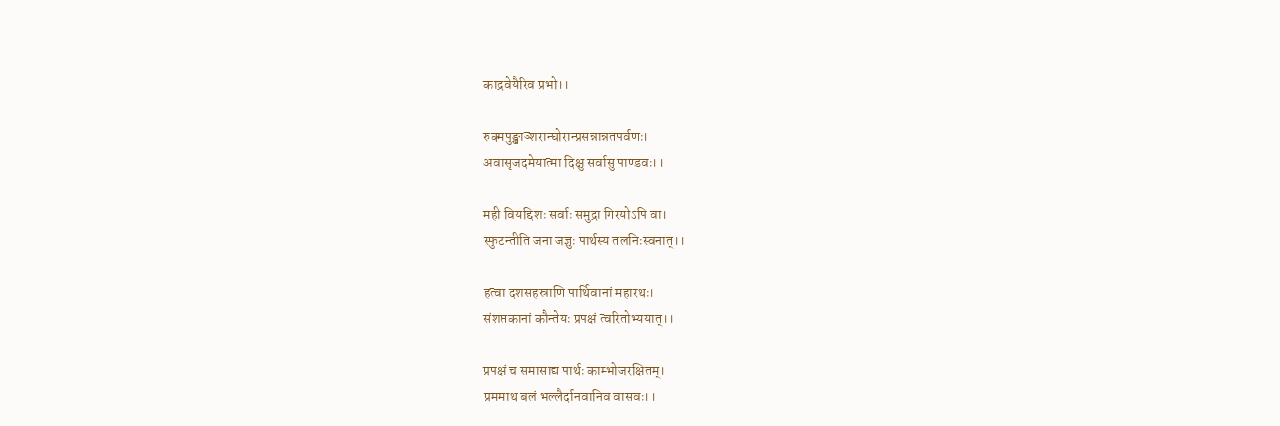काद्रवेयैरिव प्रभो।।

रुक्मपुङ्खाञ्शरान्घोरान्प्रसन्नान्नतपर्वणः।
अवासृजदमेयात्मा दिक्षु सर्वासु पाण्डवः।।

मही वियद्दिशः सर्वाः समुद्रा गिरयोऽपि वा।
स्फुटन्तीति जना जज्ञुः पार्थस्य तलनिःस्वनात्।।

हत्वा दशसहस्राणि पार्थिवानां महारथः।
संशप्तकानां कौन्तेयः प्रपक्षं त्वरितोभ्ययात्।।

प्रपक्षं च समासाद्य पार्थः काम्भोजरक्षितम्।
प्रममाथ बलं भल्लैर्दानवानिव वासवः।।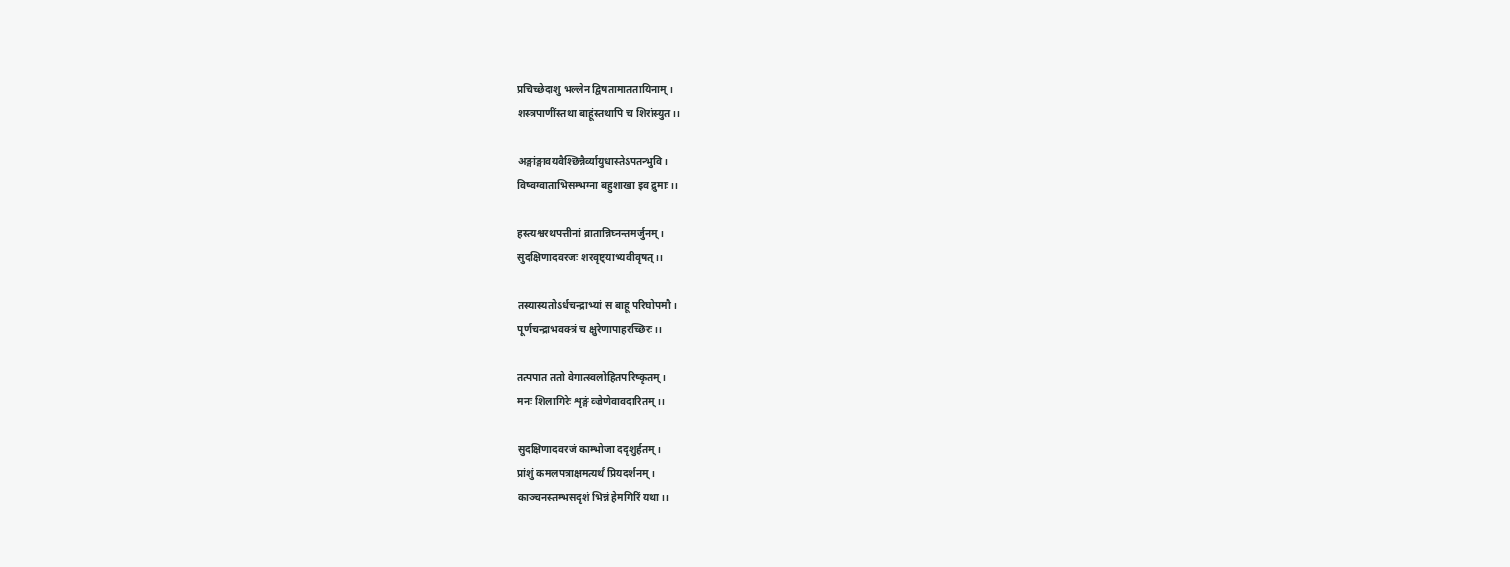प्रचिच्छेदाशु भल्लेन द्विषतामाततायिनाम्।
शस्त्रपाणींस्तथा बाहूंस्तथापि च शिरांस्युत।।

अङ्गांङ्गावयवैश्छिन्नैर्व्यायुधास्तेऽपतन्भुवि।
विष्वग्वाताभिसम्भग्ना बहुशाखा इव द्रुमाः।।

हस्त्यश्वरथपत्तीनां व्रातान्निघ्नन्तमर्जुनम्।
सुदक्षिणादवरजः शरवृष्ट्याभ्यवीवृषत्।।

तस्यास्यतोऽर्धचन्द्राभ्यां स बाहू परिघोपमौ।
पूर्णचन्द्राभवक्त्रं च क्षुरेणापाहरच्छिरः।।

तत्पपात ततो वेगात्स्वलोहितपरिष्कृतम्।
मनः शिलागिरेः शृङ्गं व्ज्रेणेवावदारितम्।।

सुदक्षिणादवरजं काम्भोजा ददृशुर्हतम्।
प्रांशुं कमलपत्राक्षमत्यर्थं प्रियदर्शनम्।
काञ्चनस्तम्भसदृशं भिन्नं हेमगिरिं यथा।।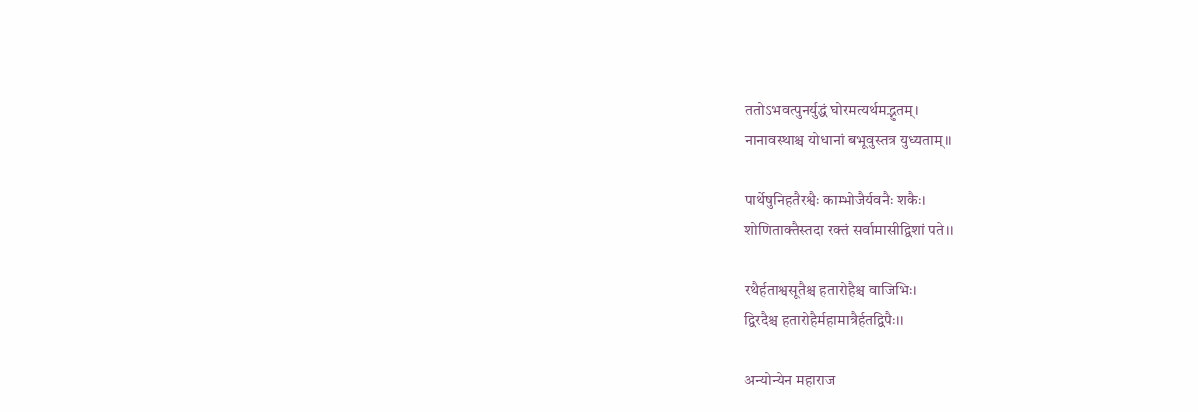ततोऽभवत्पुनर्युद्धं घोरमत्यर्थमद्भुतम्।
नानावस्थाश्च योधानां बभूवुस्तत्र युध्यताम्।।

पार्थेषुनिहतैरश्वैः काम्भोजैर्यवनैः शकैः।
शोणिताक्तैस्तदा रक्तं सर्वामासीद्विशां पते।।

रथैर्हताश्वसूतैश्च हतारोहैश्च वाजिभिः।
द्विरदैश्च हतारोहैर्महामात्रैर्हतद्विपैः।।

अन्योन्येन महाराज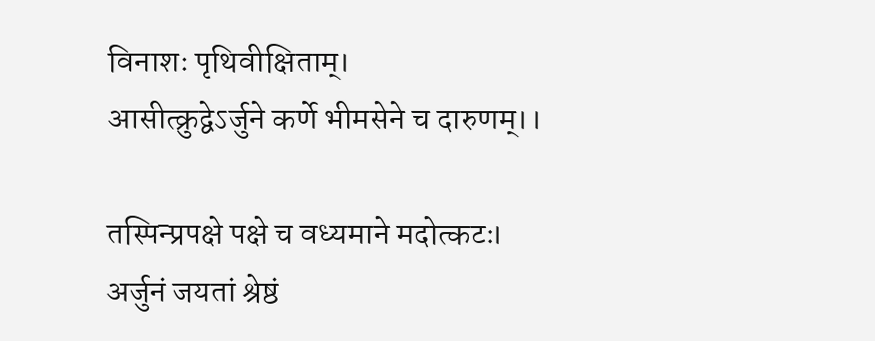विनाशः पृथिवीक्षिताम्।
आसीत्क्रुद्वेऽर्जुने कर्णे भीमसेने च दारुणम्।।

तस्पिन्प्रपक्षे पक्षे च वध्यमाने मदोत्कटः।
अर्जुनं जयतां श्रेष्ठं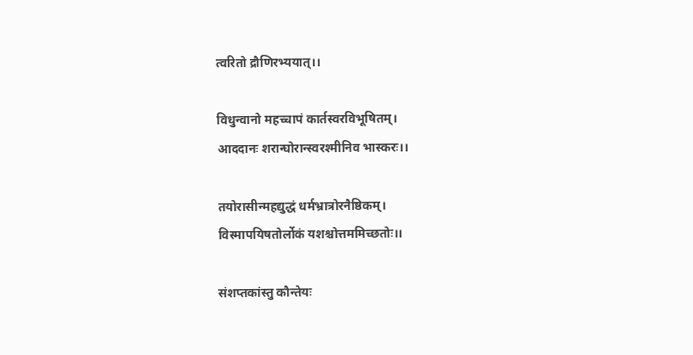त्वरितो द्रौणिरभ्ययात्।।

विधुन्वानो महच्चापं कार्तस्वरविभूषितम्।
आददानः शरान्घोरान्स्वरश्मीनिव भास्करः।।

तयोरासीन्महद्युद्धं धर्मभ्रात्रोरनैष्ठिकम्।
विस्मापयिषतोर्लोकं यशश्चोत्तममिच्छतोः।।

संशप्तकांस्तु कौन्तेयः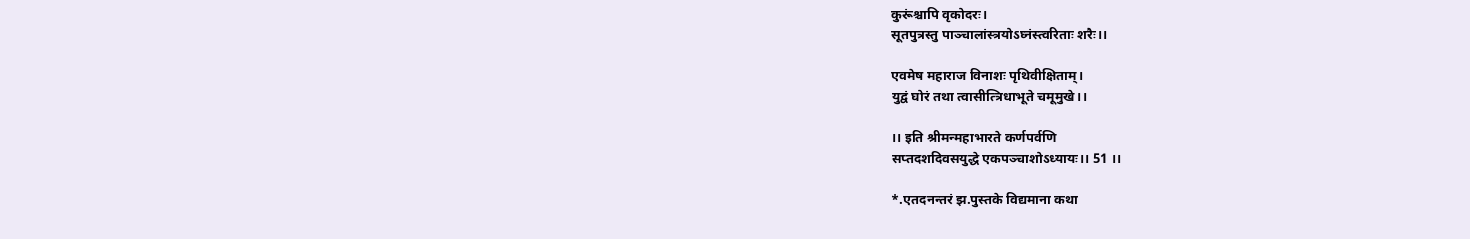कुरूंश्चापि वृकोदरः।
सूतपुत्रस्तु पाञ्चालांस्त्रयोऽघ्नंस्त्वरिताः शरैः।।

एवमेष महाराज विनाशः पृथिवीक्षिताम्।
युद्वं घोरं तथा त्वासीत्त्रिधाभूते चमूमुखे।।

।। इति श्रीमन्महाभारते कर्णपर्वणि
सप्तदशदिवसयुद्धे एकपञ्चाशोऽध्यायः।। 51 ।।

*.एतदनन्तरं झ.पुस्तके विद्यमाना कथा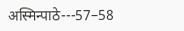अस्मिन्पाठे---57–58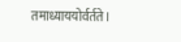तमाध्याययोर्वर्तते।